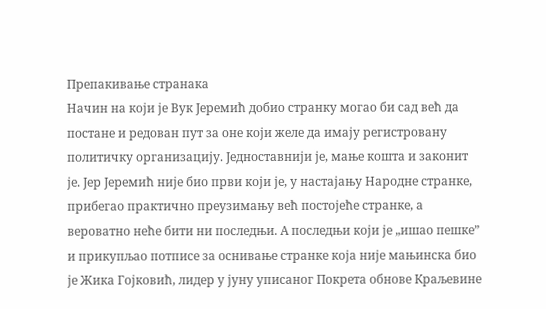Препакивање странака
Начин на који је Вук Јеремић добио странку могао би сад већ да постане и редован пут за оне који желе да имају регистровану политичку организацију. Једноставнији је, мање кошта и законит је. Јер Јеремић није био први који је, у настајању Народне странке, прибегао практично преузимању већ постојеће странке, а вероватно неће бити ни последњи. А последњи који је „ишао пешке” и прикупљао потписе за оснивање странке која није мањинска био је Жика Гојковић, лидер у јуну уписаног Покрета обнове Краљевине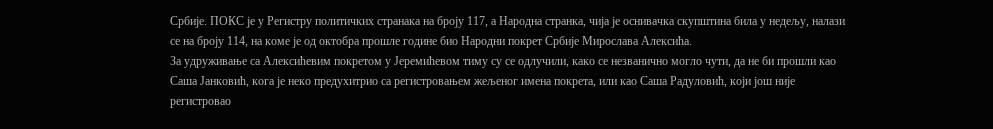Србије. ПОКС је у Регистру политичких странака на броју 117, а Народна странка, чија је оснивачка скупштина била у недељу, налази се на броју 114, на коме је од октобра прошле године био Народни покрет Србије Мирослава Алексића.
За удруживање са Алексићевим покретом у Јеремићевом тиму су се одлучили, како се незванично могло чути, да не би прошли као Саша Јанковић, кога је неко предухитрио са регистровањем жељеног имена покрета, или као Саша Радуловић, који још није регистровао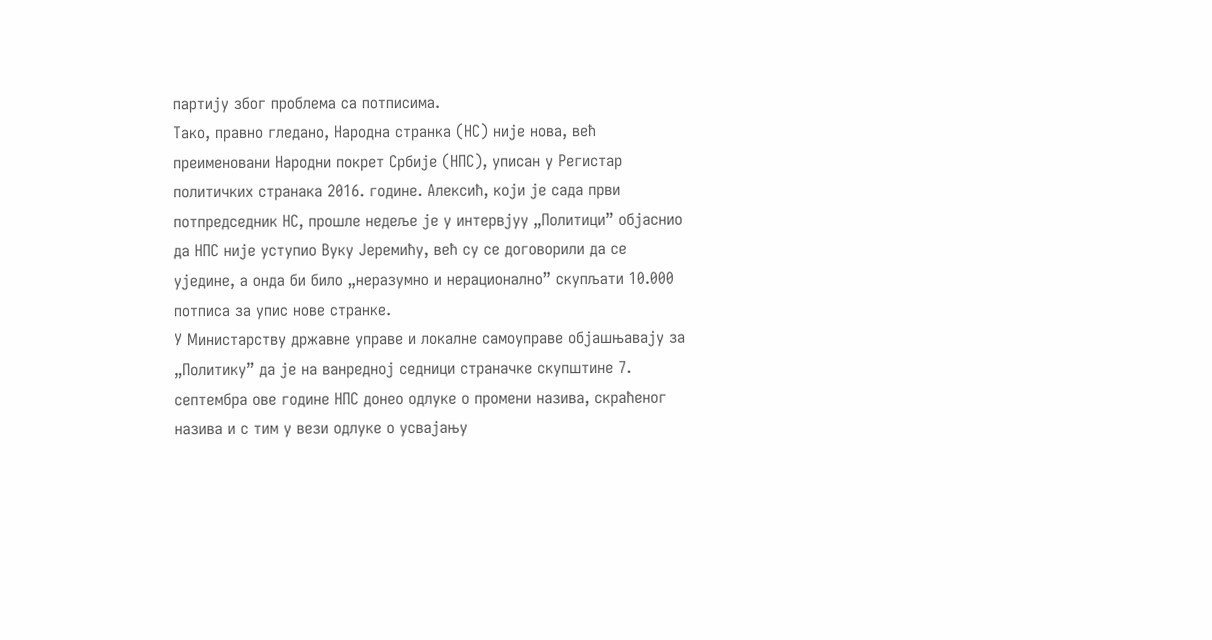партију због проблема са потписима.
Тако, правно гледано, Народна странка (НС) није нова, већ преименовани Народни покрет Србије (НПС), уписан у Регистар политичких странака 2016. године. Алексић, који је сада први потпредседник НС, прошле недеље је у интервјуу „Политици” објаснио да НПС није уступио Вуку Јеремићу, већ су се договорили да се уједине, а онда би било „неразумно и нерационално” скупљати 10.000 потписа за упис нове странке.
У Министарству државне управе и локалне самоуправе објашњавају за „Политику” да је на ванредној седници страначке скупштине 7. септембра ове године НПС донео одлуке о промени назива, скраћеног назива и с тим у вези одлуке о усвајању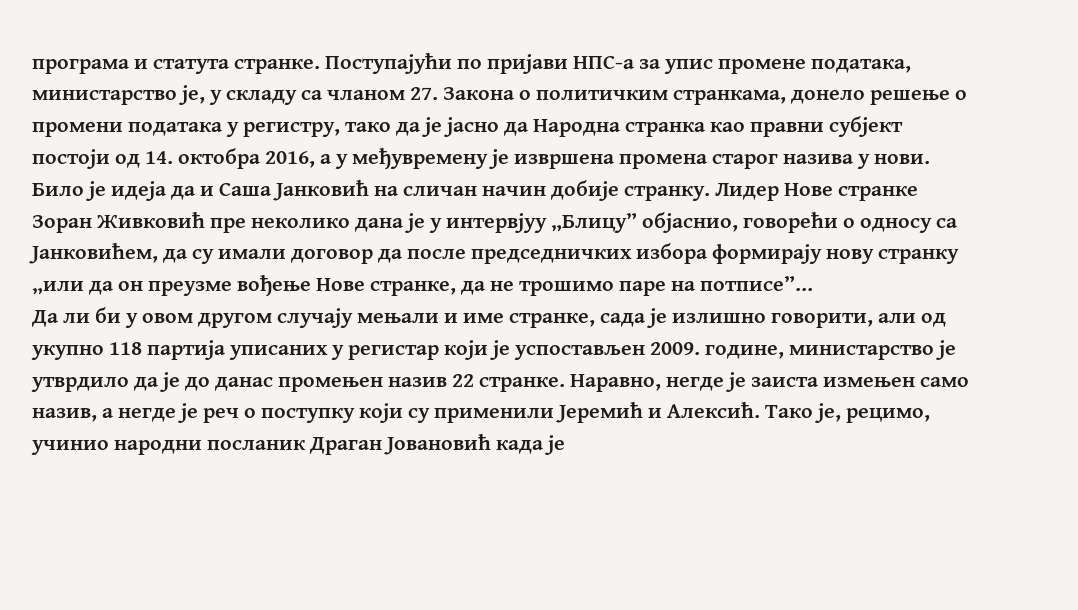програма и статута странке. Поступајући по пријави НПС-а за упис промене података, министарство је, у складу са чланом 27. Закона о политичким странкама, донело решење о промени података у регистру, тако да је јасно да Народна странка као правни субјект постоји од 14. октобра 2016, а у међувремену је извршена промена старог назива у нови.
Било је идеја да и Саша Јанковић на сличан начин добије странку. Лидер Нове странке Зоран Живковић пре неколико дана је у интервјуу „Блицу” објаснио, говорећи о односу са Јанковићем, да су имали договор да после председничких избора формирају нову странку „или да он преузме вођење Нове странке, да не трошимо паре на потписе”...
Да ли би у овом другом случају мењали и име странке, сада је излишно говорити, али од укупно 118 партија уписаних у регистар који је успостављен 2009. године, министарство је утврдило да је до данас промењен назив 22 странке. Наравно, негде је заиста измењен само назив, а негде је реч о поступку који су применили Јеремић и Алексић. Тако је, рецимо, учинио народни посланик Драган Јовановић када је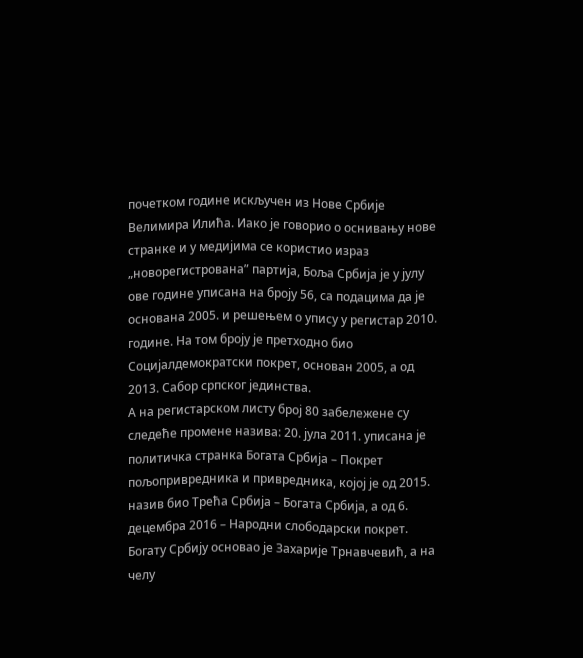почетком године искључен из Нове Србије Велимира Илића. Иако је говорио о оснивању нове странке и у медијима се користио израз „новорегистрована” партија, Боља Србија је у јулу ове године уписана на броју 56, са подацима да је основана 2005. и решењем о упису у регистар 2010. године. На том броју је претходно био Социјалдемократски покрет, основан 2005, а од 2013. Сабор српског јединства.
А на регистарском листу број 80 забележене су следеће промене назива: 20. јула 2011. уписана је политичка странка Богата Србија – Покрет пољопривредника и привредника, којој је од 2015. назив био Трећа Србија – Богата Србија, а од 6. децембра 2016 – Народни слободарски покрет. Богату Србију основао је Захарије Трнавчевић, а на челу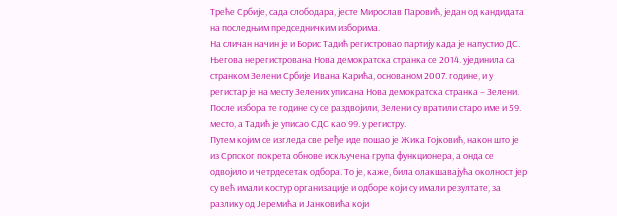Треће Србије, сада слободара, јесте Мирослав Паровић, један од кандидата на последњим председничким изборима.
На сличан начин је и Борис Тадић регистровао партију када је напустио ДС. Његова нерегистрована Нова демократска странка се 2014. ујединила са странком Зелени Србије Ивана Карића, основаном 2007. године, и у регистар је на месту Зелених уписана Нова демократска странка – Зелени. После избора те године су се раздвојили, Зелени су вратили старо име и 59. место, а Тадић је уписао СДС као 99. у регистру.
Путем којим се изгледа све ређе иде пошао је Жика Гојковић, након што је из Српског покрета обнове искључена група функционера, а онда се одвојило и четрдесетак одбора. То је, каже, била олакшавајућа околност јер су већ имали костур организације и одборе који су имали резултате, за разлику од Јеремића и Јанковића који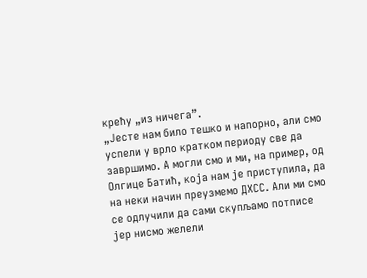крећу „из ничега”.
„Јесте нам било тешко и напорно, али смо успели у врло кратком периоду све да завршимо. А могли смо и ми, на пример, од Олгице Батић, која нам је приступила, да на неки начин преузмемо ДХСС. Али ми смо се одлучили да сами скупљамо потписе јер нисмо желели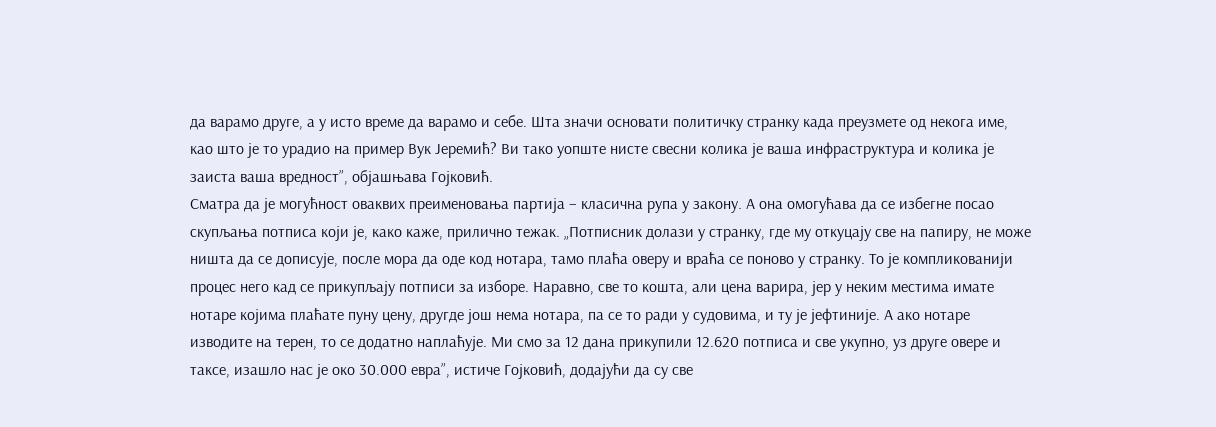да варамо друге, а у исто време да варамо и себе. Шта значи основати политичку странку када преузмете од некога име, као што је то урадио на пример Вук Јеремић? Ви тако уопште нисте свесни колика је ваша инфраструктура и колика је заиста ваша вредност”, објашњава Гојковић.
Сматра да је могућност оваквих преименовања партија – класична рупа у закону. А она омогућава да се избегне посао скупљања потписа који је, како каже, прилично тежак. „Потписник долази у странку, где му откуцају све на папиру, не може ништа да се дописује, после мора да оде код нотара, тамо плаћа оверу и враћа се поново у странку. То је компликованији процес него кад се прикупљају потписи за изборе. Наравно, све то кошта, али цена варира, јер у неким местима имате нотаре којима плаћате пуну цену, другде још нема нотара, па се то ради у судовима, и ту је јефтиније. А ако нотаре изводите на терен, то се додатно наплаћује. Ми смо за 12 дана прикупили 12.620 потписа и све укупно, уз друге овере и таксе, изашло нас је око 30.000 евра”, истиче Гојковић, додајући да су све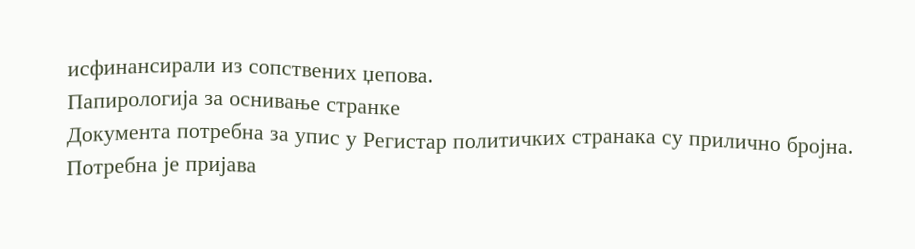исфинансирали из сопствених џепова.
Папирологија за оснивање странке
Документа потребна за упис у Регистар политичких странака су прилично бројна. Потребна је пријава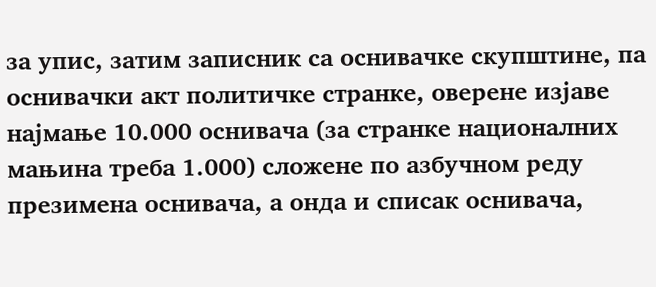за упис, затим записник са оснивачке скупштине, па оснивачки акт политичке странке, оверене изјаве најмање 10.000 оснивача (за странке националних мањина треба 1.000) сложене по азбучном реду презимена оснивача, а онда и списак оснивача,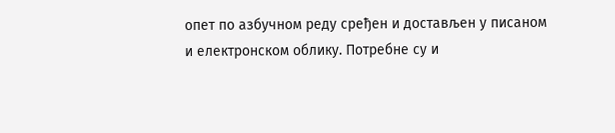опет по азбучном реду сређен и достављен у писаном и електронском облику. Потребне су и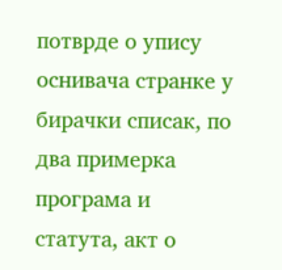потврде о упису оснивача странке у бирачки списак, по два примерка програма и статута, акт о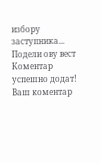избору заступника...
Подели ову вест
Комeнтар успeшно додат!
Ваш комeнтар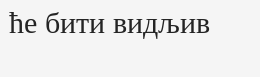ћe бити видљив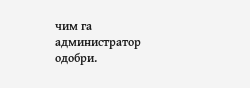чим га администратор одобри.